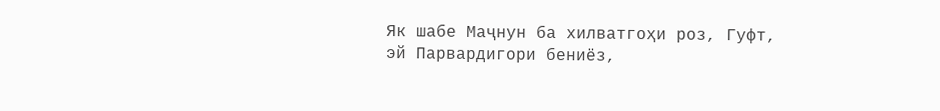Як шабе Маҷнун ба хилватгоҳи роз, Гуфт, эй Парвардигори бениёз,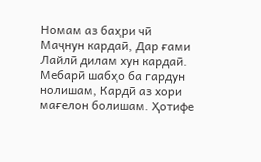Номам аз баҳри чӣ Маҷнун кардаӣ, Дар ғами Лайлӣ дилам хун кардаӣ. Мебарӣ шабҳо ба гардун нолишам, Кардӣ аз хори мағелон болишам. Ҳотифе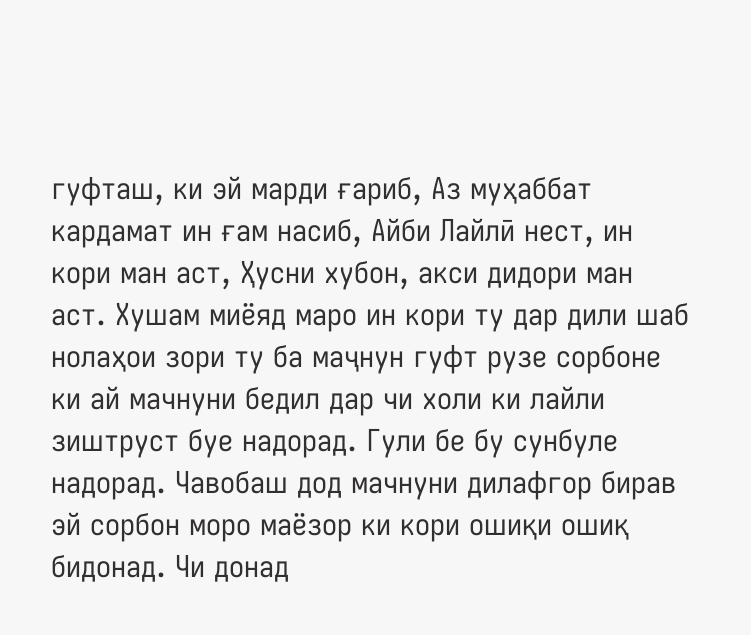гуфташ, ки эй марди ғариб, Аз муҳаббат кардамат ин ғам насиб, Айби Лайлӣ нест, ин кори ман аст, Ҳусни хубон, акси дидори ман аст. Хушам миёяд маро ин кори ту дар дили шаб нолаҳои зори ту ба маҷнун гуфт рузе сорбоне ки ай мачнуни бедил дар чи холи ки лайли зиштруст буе надорад. Гули бе бу сунбуле надорад. Чавобаш дод мачнуни дилафгор бирав эй сорбон моро маёзор ки кори ошиқи ошиқ бидонад. Чи донад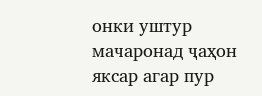онки уштур мачаронад ҷаҳон яксар агар пур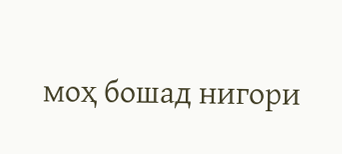моҳ бошад нигори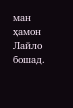ман ҳамон Лайло бошад.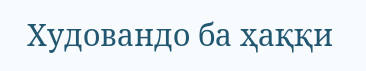Худовандо ба ҳаққи